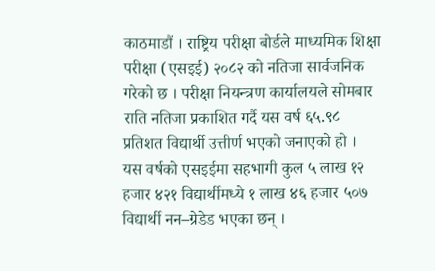काठमाडौं । राष्ट्रिय परीक्षा बोर्डले माध्यमिक शिक्षा परीक्षा (एसइई) २०८२ को नतिजा सार्वजनिक गरेको छ । परीक्षा नियन्त्रण कार्यालयले सोमबार राति नतिजा प्रकाशित गर्दै यस वर्ष ६५.९८ प्रतिशत विद्यार्थी उत्तीर्ण भएको जनाएको हो ।
यस वर्षको एसइईमा सहभागी कुल ५ लाख १२ हजार ४२१ विद्यार्थीमध्ये १ लाख ४६ हजार ५०७ विद्यार्थी नन–ग्रेडेड भएका छन् ।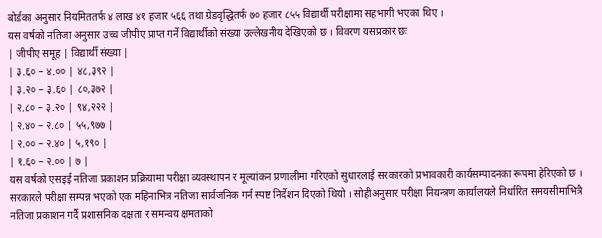बोर्डका अनुसार नियमिततर्फ ४ लाख ४१ हजार ५६६ तथा ग्रेडवृद्धितर्फ ७० हजार ८५५ विद्यार्थी परीक्षामा सहभागी भएका थिए ।
यस वर्षको नतिजा अनुसार उच्च जीपीए प्राप्त गर्ने विद्यार्थीको संख्या उल्लेखनीय देखिएको छ । विवरण यसप्रकार छः
| जीपीए समूह | विद्यार्थी संख्या |
| ३.६० – ४.०० | ४८,३९२ |
| ३.२० – ३.६० | ८०,३७२ |
| २.८० – ३.२० | ९४,२२२ |
| २.४० – २.८० | ५५,९७७ |
| २.०० – २.४० | ५,१९० |
| १.६० – २.०० | ७ |
यस वर्षको एसइई नतिजा प्रकाशन प्रक्रियामा परीक्षा व्यवस्थापन र मूल्यांकन प्रणालीमा गरिएको सुधारलाई सरकारको प्रभावकारी कार्यसम्पादनका रूपमा हेरिएको छ । सरकारले परीक्षा सम्पन्न भएको एक महिनाभित्र नतिजा सार्वजनिक गर्न स्पष्ट निर्देशन दिएको थियो । सोहीअनुसार परीक्षा नियन्त्रण कार्यालयले निर्धारित समयसीमाभित्रै नतिजा प्रकाशन गर्दै प्रशासनिक दक्षता र समन्वय क्षमताको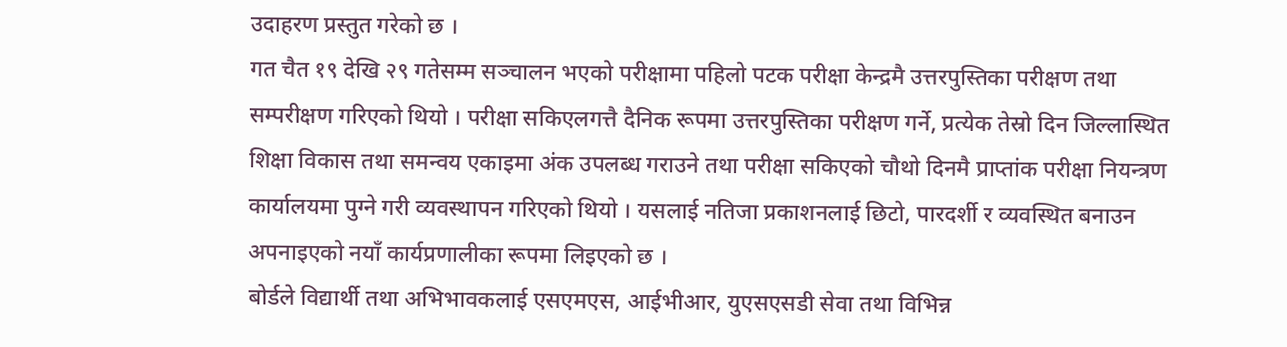उदाहरण प्रस्तुत गरेको छ ।
गत चैत १९ देखि २९ गतेसम्म सञ्चालन भएको परीक्षामा पहिलो पटक परीक्षा केन्द्रमै उत्तरपुस्तिका परीक्षण तथा सम्परीक्षण गरिएको थियो । परीक्षा सकिएलगत्तै दैनिक रूपमा उत्तरपुस्तिका परीक्षण गर्ने, प्रत्येक तेस्रो दिन जिल्लास्थित शिक्षा विकास तथा समन्वय एकाइमा अंक उपलब्ध गराउने तथा परीक्षा सकिएको चौथो दिनमै प्राप्तांक परीक्षा नियन्त्रण कार्यालयमा पुग्ने गरी व्यवस्थापन गरिएको थियो । यसलाई नतिजा प्रकाशनलाई छिटो, पारदर्शी र व्यवस्थित बनाउन अपनाइएको नयाँ कार्यप्रणालीका रूपमा लिइएको छ ।
बोर्डले विद्यार्थी तथा अभिभावकलाई एसएमएस, आईभीआर, युएसएसडी सेवा तथा विभिन्न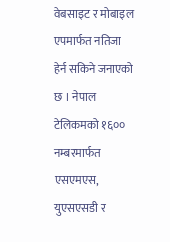वेबसाइट र मोबाइल एपमार्फत नतिजा हेर्न सकिने जनाएको छ । नेपाल टेलिकमको १६०० नम्बरमार्फत एसएमएस, युएसएसडी र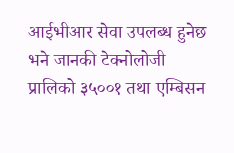आईभीआर सेवा उपलब्ध हुनेछ भने जानकी टेक्नोलोजी प्रालिको ३५००१ तथा एम्बिसन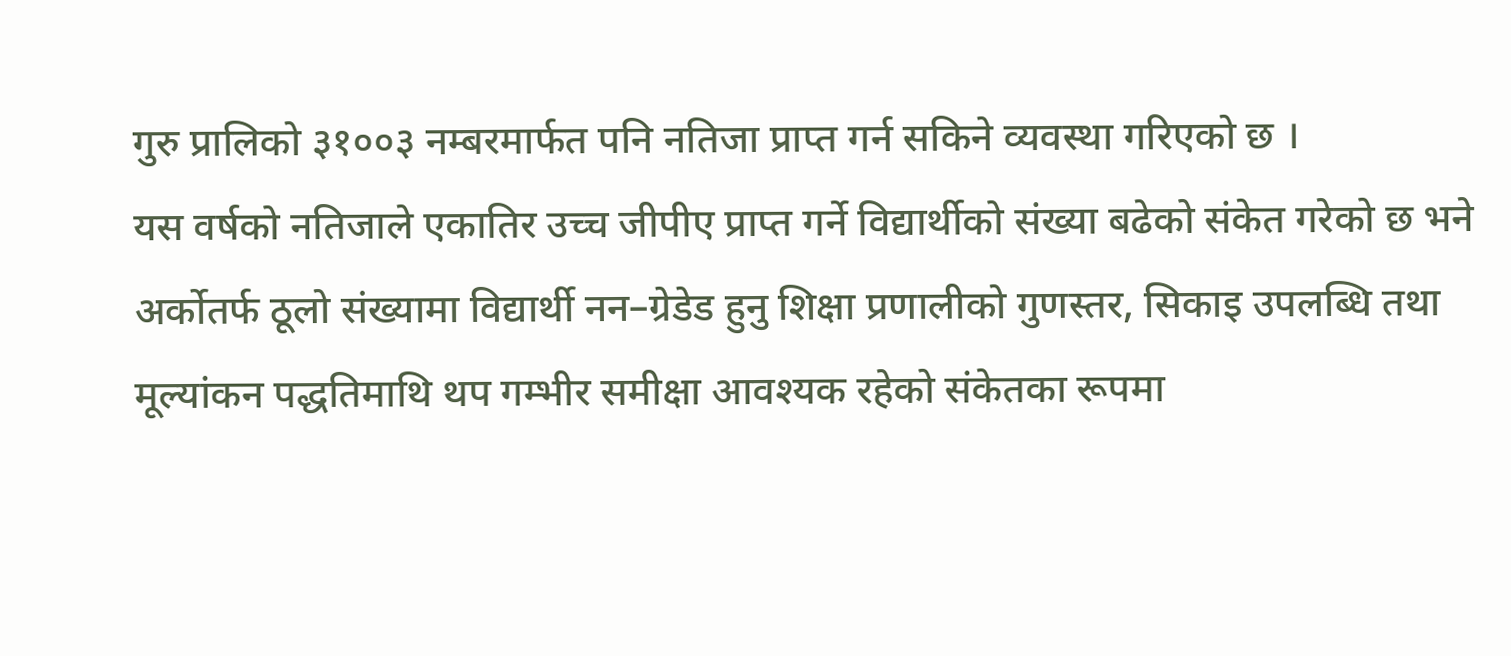गुरु प्रालिको ३१००३ नम्बरमार्फत पनि नतिजा प्राप्त गर्न सकिने व्यवस्था गरिएको छ ।
यस वर्षको नतिजाले एकातिर उच्च जीपीए प्राप्त गर्ने विद्यार्थीको संख्या बढेको संकेत गरेको छ भने अर्कोतर्फ ठूलो संख्यामा विद्यार्थी नन–ग्रेडेड हुनु शिक्षा प्रणालीको गुणस्तर, सिकाइ उपलब्धि तथा मूल्यांकन पद्धतिमाथि थप गम्भीर समीक्षा आवश्यक रहेको संकेतका रूपमा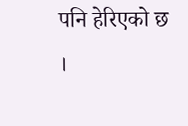पनि हेरिएको छ ।